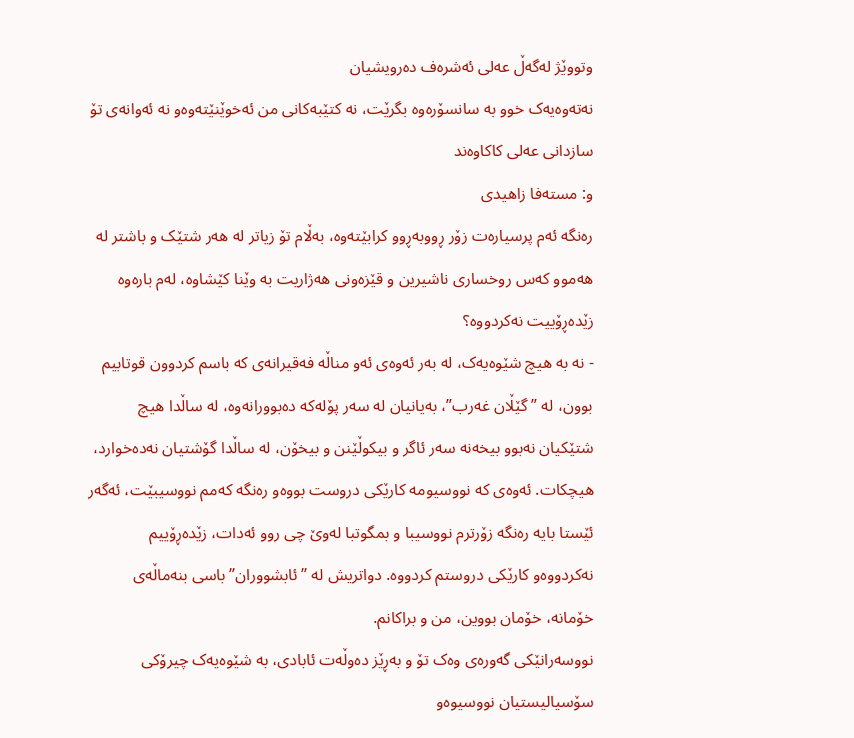وتووێژ لەگەڵ عەلی ئەشرەف دەرویشیان
نەتەوەیەک خوو بە سانسۆرەوە بگرێت، نە کتێبەکانی من ئەخوێنێتەوەو نە ئەوانەی تۆ
سازدانی عەلی کاکاوەند
و: مستەفا زاهیدی
رەنگە ئەم پرسیارەت زۆر ڕووبەڕوو کرابێتەوە، بەڵام تۆ زیاتر لە هەر شتێک و باشتر لە هەموو کەس روخساری ناشیرین و قێزەونی هەژاریت بە وێنا کێشاوە، لەم بارەوە زێدەڕۆییت نەکردووە؟
- نە بە هیچ شێوەیەک، لە بەر ئەوەی ئەو مناڵە فەقیرانەی کە باسم کردوون قوتابیم بوون، لە ” گێڵان غەرب”، بەیانیان لە سەر پۆلەکە دەبوورانەوە، لە ساڵدا هیچ شتێکیان نەبوو بیخەنە سەر ئاگر و بیکوڵێنن و بیخۆن، لە ساڵدا گۆشتیان نەدەخوارد، هیچکات. ئەوەی کە نووسیومە کارێکی دروست بووەو رەنگە کەمم نووسیبێت، ئەگەر ئێستا بایە رەنگە زۆرترم نووسیبا و بمگوتبا لەوێ چی روو ئەدات، زێدەڕۆییم نەکردووەو کارێکی دروستم کردووە. دواتریش لە ” ئابشووران” باسی بنەماڵەی خۆمانە، خۆمان بووین، من و براکانم.
نووسەرانێکی گەورەی وەک تۆ و بەڕێز دەوڵەت ئابادی، بە شێوەیەک چیرۆکی سۆسیالیستیان نووسیوەو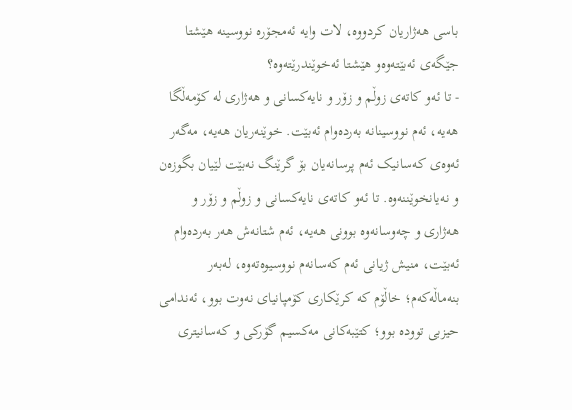باسی هەژاریان کردووە، لات وایە ئەمجۆرە نووسینە هێشتا جێگەی ئەبێتەوەو هێشتا ئەخوێندرێتەوە؟
- تا ئەو کاتەی زوڵم و زۆر و نایەکسانی و هەژاری لە کۆمەڵگا هەیە، ئەم نووسینانە بەردەوام ئەبێت. خوێنەریان هەیە، مەگەر ئەوەی کەسانیک ئەم پرسانەیان بۆ گرێنگ نەبێت لێیان بگوزەن و نەیانخوێننەوە. تا ئەو کاتەی نایەکسانی و زوڵم و زۆر و هەژاری و چەوسانەوە بوونی هەیە، ئەم شتانەش هەر بەردەوام ئەبێت، منیش ژیانی ئەم کەسانەم نووسیوەتەوە، لەبەر بنەماڵەکەم؛ خاڵۆم کە کرێکاری کۆمپانیای نەوت بوو، ئەندامی حیزبی توودە بوو؛ کتێبەکانی مەکسیم گۆرکی و کەسانیتری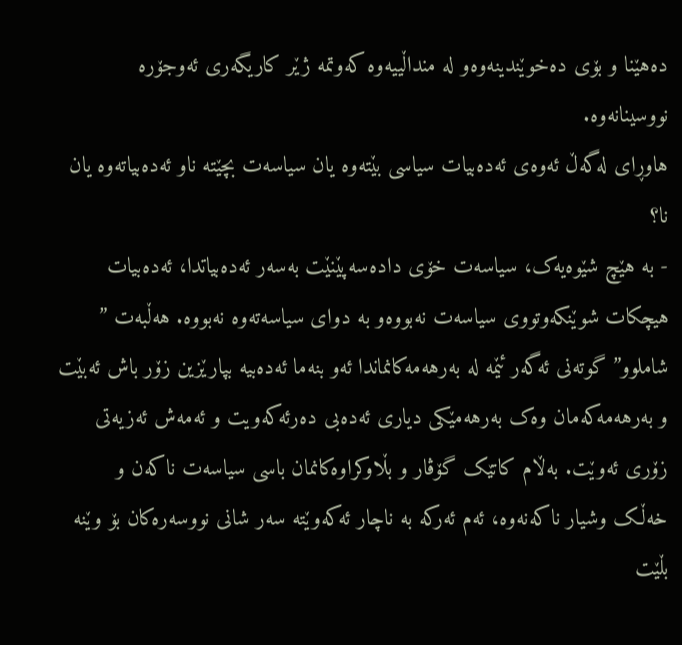دەهێنا و بۆی دەخوێندینەوەو لە منداڵییەوە کەوتمە ژێر کاریگەری ئەوجۆرە نووسینانەوە.
هاوڕای لەگەڵ ئەوەی ئەدەبیات سیاسی بێتەوە یان سیاسەت بچێتە ناو ئەدەبیاتەوە یان نا؟
- بە هێچ شێوەیەک، سیاسەت خۆی دادەسەپێنێت بەسەر ئەدەبیاتدا، ئەدەبیات هیچکات شوێنکەوتووی سیاسەت نەبووەو بە دوای سیاسەتەوە نەبووە. هەڵبەت ” شاملوو” گوتەنی ئەگەر ئێمە لە بەرهەمەکانماندا ئەو بنەما ئەدەبیە بپارێزین زۆر باش ئەبێت و بەرهەمەکەمان وەک بەرهەمێکی دیاری ئەدەبی دەرئەکەویت و ئەمەش ئەزیەتی زۆری ئەوێت. بەڵام کاتێک گۆڤار و بڵاوکراوەکانمان باسی سیاسەت ناکەن و خەڵک وشیار ناکەنەوە، ئەم ئەرکە بە ناچار ئەکەوێتە سەر شانی نووسەرەکان بۆ وێنە بڵێت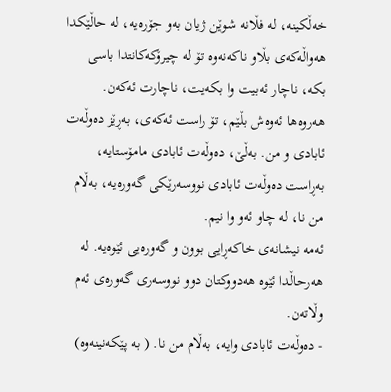خەڵکینە، لە فڵانە شوێن ژیان بەو جۆرەیە، لە حاڵێکدا هەواڵەکەی بڵاو ناکەنەوە تۆ لە چیرۆکەکانتدا باسی بکە، ناچار ئەبیت وا بکەیت، ناچارت ئەکەن. هەروەها ئەوەش بڵێم، تۆ راست ئەکەی، بەڕێز دەوڵەت ئابادی و من. بەڵێ، دەوڵەت ئابادی مامۆستایە، بەڕاست دەوڵەت ئابادی نووسەرێکی گەورەیە، بەڵام من نا، لە چاو ئەو وا نیم.
ئەمە نیشانەی خاکەڕایی بوون و گەورەیی ئێوەیە. لە هەرحاڵدا ئێوە هەدووکتان دوو نووسەری گەورەی ئەم وڵاتەن.
- دەوڵەت ئابادی وایە، بەڵام من نا. ( بە پێکەنینەوە)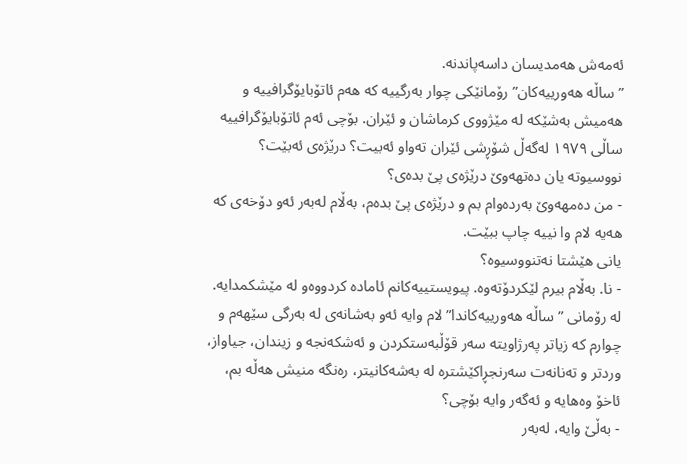ئەمەش هەمدیسان داسەپاندنە.
” ساڵە هەورییەکان” رۆمانێکی چوار بەرگییە کە هەم ئاتۆبایۆگرافییە و هەمیش بەشێکە لە مێژووی کرماشان و ئێران. بۆچی ئەم ئاتۆبایۆگرافییە ساڵی ١٩٧٩ لەگەڵ شۆڕشی ئێران تەواو ئەبیت؟ درێژەی ئەبێت؟ نووسیوتە یان دەتهەوێ درێژەی پێ بدەی؟
- من دەمهەوێ بەردەوام بم و درێژەی پێ بدەم، بەڵام لەبەر ئەو دۆخەی کە هەیە لام وا نییە چاپ ببێت.
یانی هێشتا نەتنووسیوە؟
- نا. بەڵام بیرم لێکردۆتەوە. پیویستییەکانم ئامادە کردووەو لە مێشکمدایە.
لە رۆمانی ” ساڵە هەورییەکاندا” لام وایە ئەو بەشانەی لە بەرگی سێهەم و چوارم کە زیاتر پەرژاویتە سەر قۆڵبەستکردن و ئەشکەنجە و زیندان، جیاواز، وردتر و تەنانەت سەرنجڕاکێشترە لە بەشەکانیتر، رەنگە منیش هەڵە بم، ئاخۆ وەهایە و ئەگەر وایە بۆچی؟
- بەڵێ وایە، لەبەر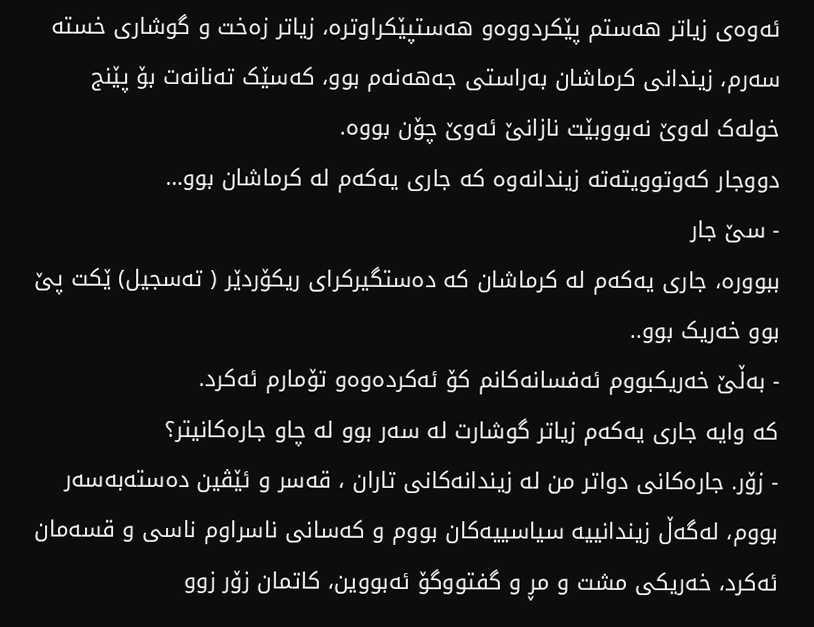ئەوەی زیاتر هەستم پێکردووەو هەستپێکراوترە، زیاتر زەخت و گوشاری خستە سەرم، زیندانی کرماشان بەراستی جەهەنەم بوو، کەسێک تەنانەت بۆ پێنج خولەک لەوێ نەبووبێت نازانێ ئەوێ چۆن بووە.
دووجار کەوتوویتەتە زیندانەوە کە جاری یەکەم لە کرماشان بوو…
- سێ جار
ببوورە، جاری یەکەم لە کرماشان کە دەستگیرکرای ریکۆردێر ( تەسجیل) ێکت پێ بوو خەریک بوو..
- بەڵێ خەریکبووم ئەفسانەکانم کۆ ئەکردەوەو تۆمارم ئەکرد.
کە وایە جاری یەکەم زیاتر گوشارت لە سەر بوو لە چاو جارەکانیتر؟
- زۆر. جارەکانی دواتر من لە زیندانەکانی تاران ، قەسر و ئێڤین دەستەبەسەر بووم، لەگەڵ زیندانییە سیاسییەکان بووم و کەسانی ناسراوم ناسی و قسەمان ئەکرد، خەریکی مشت و مڕ و گفتووگۆ ئەبووین، کاتمان زۆر زوو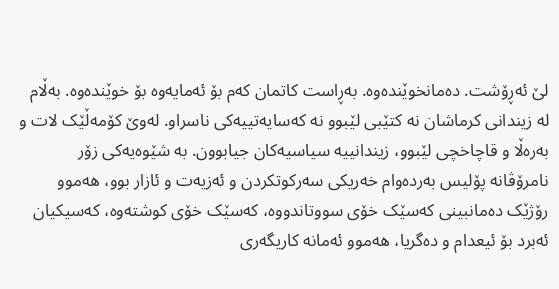لێ ئەڕۆشت. دەمانخوێندەوە. بەڕاست کاتمان کەم بۆ ئەمایەوە بۆ خوێندەوە. بەڵام لە زیندانی کرماشان نە کتێبی لێبوو نە کەسایەتییەکی ناسراو. لەوێ کۆمەڵێک لات و بەرەڵا و قاچاخچی لێبوو، زیندانییە سیاسیەکان جیابوون. بە شێوەیەکی زۆر نامرۆڤانە پۆلیس بەردەوام خەریکی سەرکوتکردن و ئەزیەت و ئازار بوو، هەموو رۆژێک دەمانبینی کەسێک خۆی سووتاندووە، کەسێک خۆی کوشتەوە، کەسیکیان ئەبرد بۆ ئیعدام و دەگریا، هەموو ئەمانە کاریگەری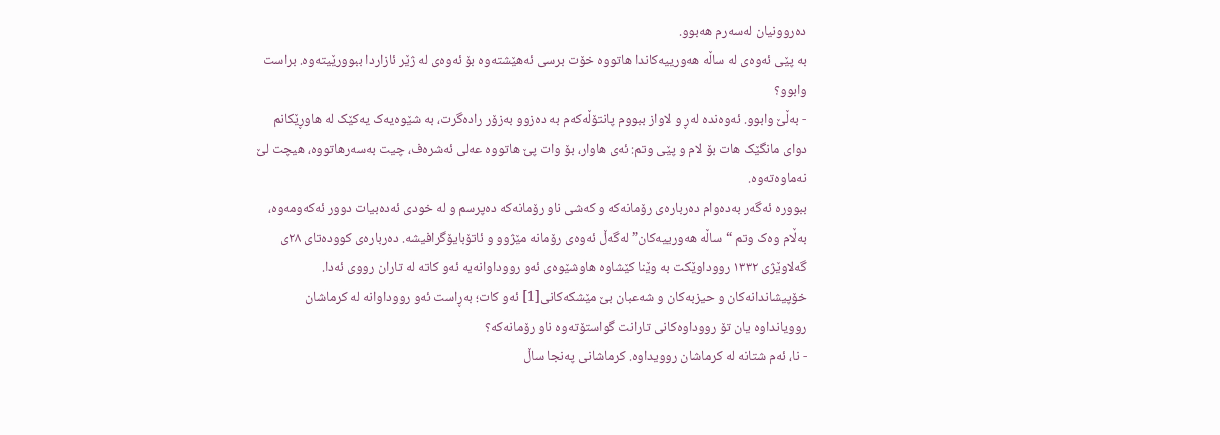دەروونیان لەسەرم هەبوو.
بە پێی ئەوەی لە ساڵە هەورییەکاندا هاتووە خۆت برسی ئەهێشتەوە بۆ ئەوەی لە ژێر ئازاردا ببوورێیتەوە. براست وابوو؟
- بەڵێ وابوو. ئەوەندە لەڕ و لاواز ببووم پانتۆڵەکەم بە دەزوو بەزۆر رادەگرت، بە شێوەیەک یەکێک لە هاوڕێکانم دوای مانگێک هات بۆ لام و پێی وتم: ئەی هاوار، بۆ وات پێ هاتووە عەلی ئەشرەف، چیت بەسەرهاتووە، هیچت لێ نەماوەتەوە.
ببوورە ئەگەر بەدەوام دەربارەی رۆمانەکە و کەشی ناو رۆمانەکە دەپرسم و لە خودی ئەدەبیات دوور ئەکەومەوە، بەڵام وەک وتم “ساڵە هەورییەکان” لەگەڵ ئەوەی رۆمانە مێژوو و ئاتۆبایۆگرافیشە. دەربارەی کوودەتای ٢٨ی گەلاوێژی ١٣٣٢ رووداوێکت بە وێنا کێشاوە هاوشێوەی ئەو رووداوانەیە ئەو کاتە لە تاران رووی ئەدا. خۆپیشاندانەکان و حیزبەکان و شەعبان بێ مێشکەکانی[1] ئەو کات؛ بەڕاست ئەو رووداوانە لە کرماشان روویانداوە یان تۆ رووداوەکانی تارانت گواستۆتەوە ناو رۆمانەکە؟
- نا، ئەم شتانە لە کرماشان روویداوە. کرماشانی پەنجا ساڵ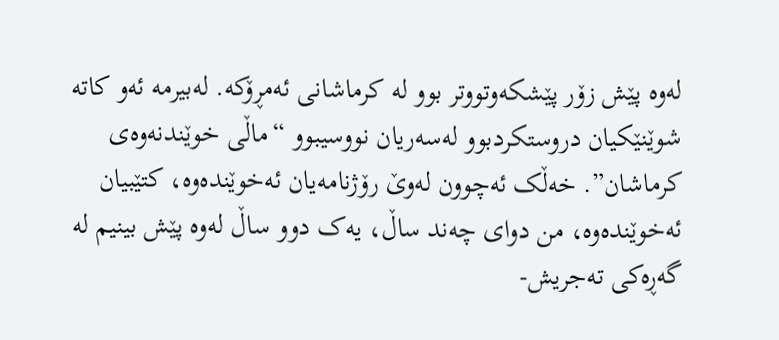لەوە پێش زۆر پێشکەوتووتر بوو لە کرماشانی ئەمڕۆکە. لەبیرمە ئەو کاتە شوێنێکیان دروستکردبوو لەسەریان نووسیبوو “ماڵی خوێندنەوەی کرماشان”. خەڵک ئەچوون لەوێ رۆژنامەیان ئەخوێندەوە، کتێبیان ئەخوێندەوە، من دوای چەند ساڵ، یەک دوو ساڵ لەوە پێش بینیم لە گەڕەکی تەجریش-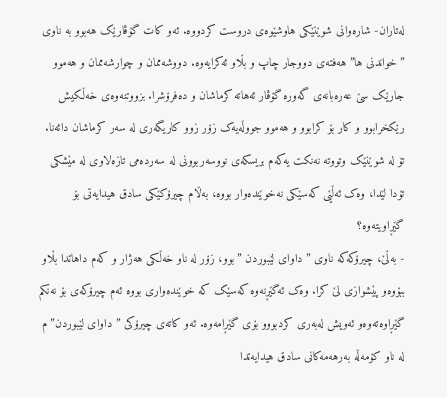لەتاران- شارەوانی شوێنێکی هاوشێوەی دروست کردووە. ئەو کات گۆڤارێک هەبوو بە ناوی ” خواندنی ها” هەفتەی دووجار چاپ و بڵاو ئەکرایەوە. دووشەممان و چوارشەممان و هەموو جارێک سێ عەرەبانەی گەورە گۆڤار ئەهاتە کرماشان و دەفرۆشرا. بزووتنەوەی خەڵکیش رێکخرابوو و کار بۆ کرابوو و هەموو جووڵەیەک زۆر زوو کاریگەری لە سەر کرماشان دائەنا.
تۆ لە شوێنێک وتووتە نەنکت یەکەم بریسکەی نووسەربوونی لە سەردەمی تازەلاوی لە مێشکی تۆدا لێدا، وەک ئەڵێی کەسێکی نەخوێندەوار بووە، بەڵام چیرۆکێکی سادق هیدایەتی بۆ گێڕاویتەوە؟
- بەڵێ، چیرۆکەکە ناوی ” داوای لێبوردن ” بوو، زۆر لە ناو خەڵکی هەژار و کەم داهاتدا بڵاو ببۆوەو پێشوازی لێ کرا. وەک ئەگێڕنەوە کەسێک کە خوێندەواری بووە ئەم چیرۆکەی بۆ نەنکم گێڕاوەتەوەو ئەویش لەبەری کردبووو بۆی گێڕامەوە. ئەو کاتەی چیرۆکی ” داوای لێبوردن”م لە ناو کۆمەڵە بەرهەمەکانی سادق هیدایەتدا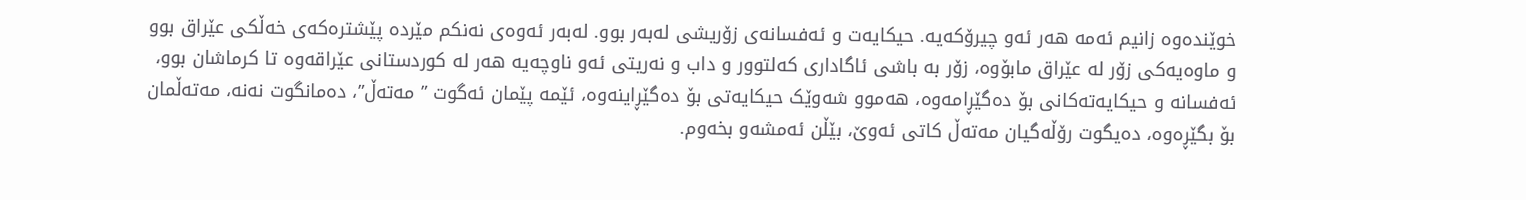خوێندەوە زانیم ئەمە هەر ئەو چیرۆکەیە. حیکایەت و ئەفسانەی زۆریشی لەبەر بوو. لەبەر ئەوەی نەنکم مێردە پێشترەکەی خەڵکی عێراق بوو و ماوەیەکی زۆر لە عێراق مابۆوە، زۆر بە باشی ئاگاداری کەلتوور و داب و نەریتی ئەو ناوچەیە هەر لە کوردستانی عێراقەوە تا کرماشان بوو، ئەفسانە و حیکایەتەکانی بۆ دەگێڕامەوە، هەموو شەوێک حیکایەتی بۆ دەگێڕاینەوە، ئێمە پێمان ئەگوت ” مەتەڵ”، دەمانگوت نەنە، مەتەڵمان بۆ بگێڕەوە، دەیگوت رۆڵەگیان مەتەڵ کاتی ئەوێ، بێڵن ئەمشەو بخەوم.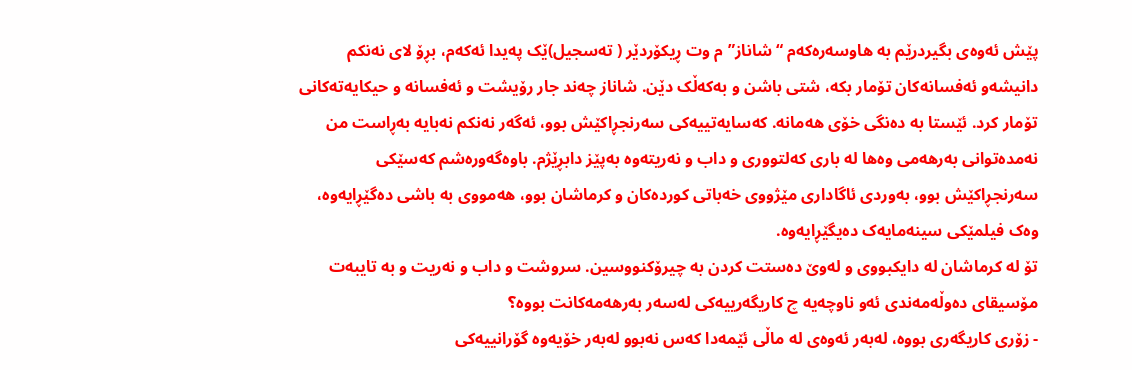پێش ئەوەی بگیردرێم بە هاوسەرەکەم “شاناز”م وت ڕیکۆردێر ( تەسجیل)ێک پەیدا ئەکەم، بڕۆ لای نەنکم دانیشەو ئەفسانەکان تۆمار بکە، شتی باشن و بەکەڵک دێن. شاناز چەند جار رۆیشت و ئەفسانە و حیکایەتەکانی تۆمار کرد. ئێستا بە دەنگی خۆی هەمانە. کەسایەتییەکی سەرنجڕاکێش بوو، ئەگەر نەنکم نەبایە بەڕاست من نەمدەتوانی بەرهەمی وەها لە باری کەلتووری و داب و نەریتەوە بەپێز دابڕێژم. باوەگەورەشم کەسێکی سەرنجڕاکێش بوو، بەوردی ئاگاداری مێژووی خەباتی کوردەکان و کرماشان بوو، هەمووی بە باشی دەگێڕایەوە، وەک فیلمێکی سینەمایەک دەیگێڕایەوە.
تۆ لە کرماشان لە دایکبووی و لەوێ دەستت کردن بە چیرۆکنووسین. سروشت و داب و نەریت و بە تایبەت مۆسیقای دەوڵەمەندی ئەو ناوچەیە چ کاریگەرییەکی لەسەر بەرهەمەکانت بووە؟
- زۆری کاریگەری بووە، لەبەر ئەوەی لە ماڵی ئێمەدا کەس نەبوو لەبەر خۆیەوە گۆرانییەکی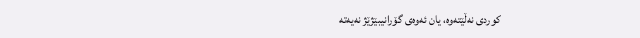کوردی نەڵێتەوە، یان ئەوەی گۆرانیبێژێژ نەیەتە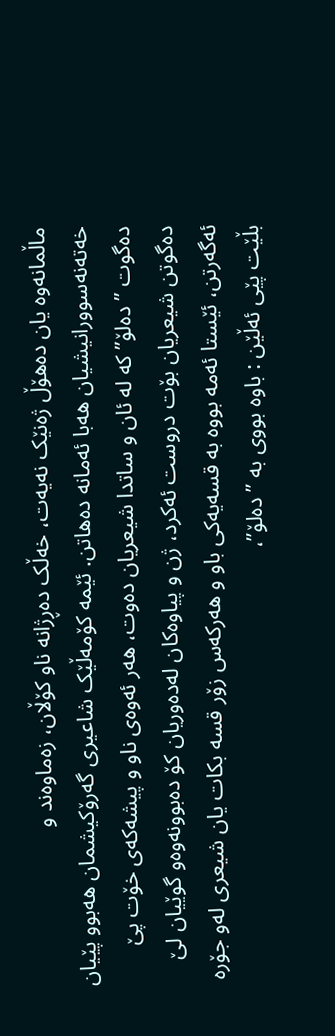ماڵمانەوە یان دەهۆڵ ژەنێک نەیەت، خەڵک دەڕژانە ناو کۆڵان، زەماوەند و خەتەنەسوورانیشیان هەبا ئەمانە دەهاتن. ئێمە کۆمەڵێک شاعیری گەرۆکیشمان هەبوو پێیان دەگوت ” دەلۆ” کە لە ئان و ساتدا شیعریان دەوت، هەر ئەوەی ناو و پیشەکەی خۆت پێ دەگوتن شیعریان بۆت دروست ئەکرد، ژن و پیاوەکان لەدەوریان کۆ دەبوونەوەو گوێیان لێ ئەگەرتن، ئێستا ئەمە بووە بە قسەیەکی باو و هەرکەس زۆر قسە بکات یان شیعری لەو جۆرە بڵێت پێی ئەڵێن : باوە بووی بە ” دەلۆ”،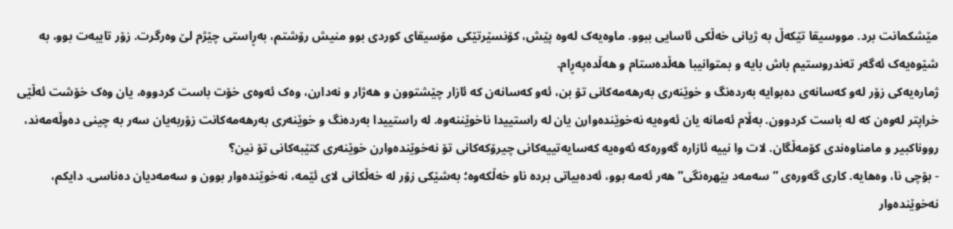مێشکمانت برد. مووسیقا تێکەڵ بە ژیانی خەڵکی ئاسایی ببوو. ماوەیەک لەوە پێش، کۆنسێرتێکی مۆسیقای کوردی بوو منیش رۆشتم، بەڕاستی چێژم لێ وەرگرت. زۆر تایبەت بوو، بە شێوەیەک ئەگەر تەندروستیم باش بایە و بمتوانیبا هەڵدەستام و هەڵدەپەڕام.
ژمارەیەکی زۆر لەو کەسانەی دەبوایە بەردەنگ و خوێنەری بەرهەمەکانی تۆ بن، ئەو کەسانەن کە ئازار چێشتوون و هەژار و نەدارن، وەک ئەوەی خۆت باست کردووە، یان وەک خۆشت ئەڵێی خراپتر لەوەن کە لە باست کردوون. بەڵام ئەمانە یان ئەوەیە نەخوێندەوارن یان لە راستییدا ناخوێننەوە. لە راستییدا بەردەنگ و خوێنەری بەرهەمەکانت زۆربەیان سەر بە چینی دەوڵەمەند، رووناکبیر و مامناوەندی کۆمەڵگان. لات وا نییە ئازارە گەورەکە ئەوەیە کەسایەتییەکانی چیرۆکەکانی تۆ نەخوێندەوارن خوێنەری کتێبەکانی تۆ نین؟
- بۆچی نا، وەهایە. کاری گەورەی ” سەمەد بێهرەنگی” هەر ئەمە بوو، ئەدەبیاتی بردە ناو خەڵکەوە؛ بەشێکی زۆر لە خەڵکانی لای ئێمە، نەخوێندەوار بوون و سەمەدیان دەناسی. دایکم، نەخوێندەوار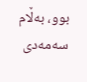بوو، بەڵام سەمەدی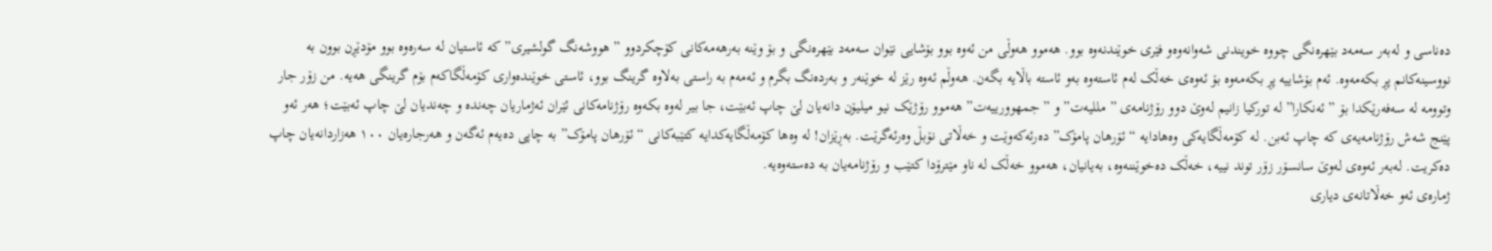دەناسی و لەبەر سەمەد بێهرەنگی چووە خویندنی شەوانەوەو فێری خوێندنەوە بوو. هەموو هەوڵی من ئەوە بوو بۆشایی نێوان سەمەد بێهرەنگی و بۆ وێنە بەرهەمەکانی کۆچکردوو ” هووشەنگ گولشیری” کە ئاستیان لە سەرەوە بوو مۆدێڕن بوون بە نووسینەکانم پڕ بکەمەوە. ئەم بۆشاییە پڕ بکەمەوە بۆ ئەوەی خەڵک لەم ئاستەوە بەو ئاستە باڵایە بگەن. هەوڵم ئەوە رێز لە خوێنەر و بەردەنگ بگرم و ئەمەم بە راستی بەلاوە گرینگ بوو، ئاستی خوێندەواری کۆمەڵگاکەم بۆم گرینگی هەیە. من زۆر جار وتوومە لە سەفەرێکدا بۆ ” ئەنکارا” لە تورکیا زانیم لەوێ دوو رۆژنامەی ” مللیەت” و ” جمهوورییەت” هەموو رۆژێک نیو میلیۆن دانەیان لێ چاپ ئەبێت، جا بیر لەوە بکەوە رۆژنامەکانی ئێران ئەژماریان چەندە و چەندیان لێ چاپ ئەبێت؛ هەر ئەو پێنج شەش رۆژنامەیەی کە چاپ ئەبن. لە کۆمەڵگایەکی وەهادایە “ئۆرهان پامۆک” دەرئەکەوێت و خەڵاتی نۆبڵ وەرئەگرێت. بەڕێزان! لە وەها کۆمەڵگایەکدایە کتێبەکانی “ئۆرهان پامۆک” بە چاپی دەیەم ئەگەن و هەرجارەیان ١٠٠ هەزاردانەیان چاپ دەکریت. لەبەر ئەوەی لەوێ سانسۆر زۆر توند نییە، خەڵک دەخوێننەوە، بەیانیان، هەموو خەڵک لە ناو مێترۆدا کتێب و رۆژنامەیان بە دەستەوەیە.
ژمارەی ئەو خەڵاتانەی دیاری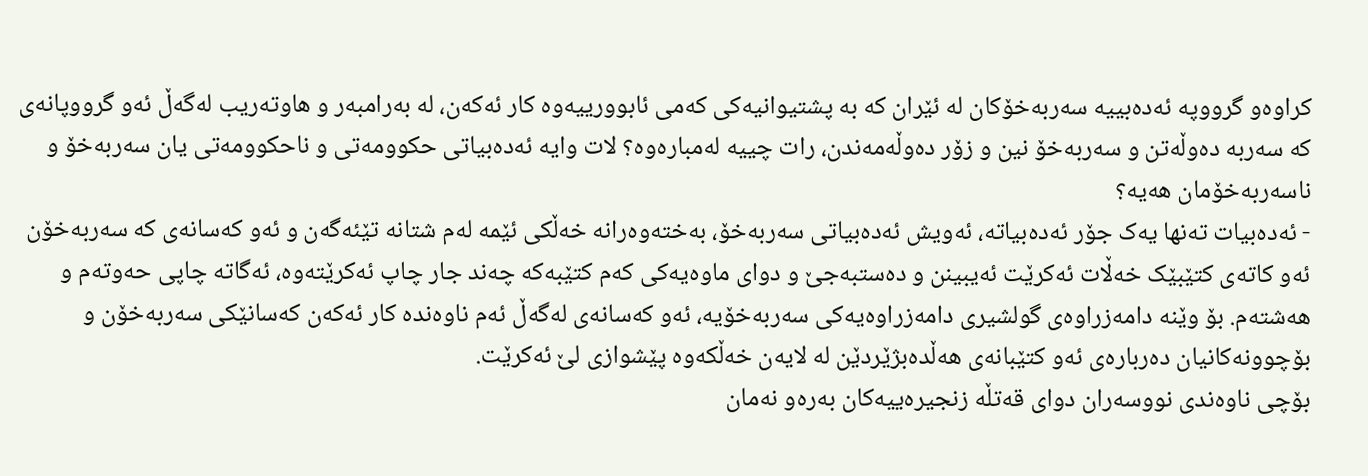کراوەو گرووپە ئەدەبییە سەربەخۆکان لە ئێران کە بە پشتیوانیەکی کەمی ئابوورییەوە کار ئەکەن، لە بەرامبەر و هاوتەریب لەگەڵ ئەو گرووپانەی کە سەربە دەوڵەتن و سەربەخۆ نین و زۆر دەوڵەمەندن، رات چییە لەمبارەوە؟ لات وایە ئەدەبیاتی حکوومەتی و ناحکوومەتی یان سەربەخۆ و ناسەربەخۆمان هەیە؟
- ئەدەبیات تەنها یەک جۆر ئەدەبیاتە، ئەویش ئەدەبیاتی سەربەخۆ، بەختەوەرانە خەڵکی ئێمە لەم شتانە تێئەگەن و ئەو کەسانەی کە سەربەخۆن ئەو کاتەی کتێبێک خەڵات ئەکرێت ئەیبینن و دەستبەجێ و دوای ماوەیەکی کەم کتێبەکە چەند جار چاپ ئەکرێتەوە، ئەگاتە چاپی حەوتەم و هەشتەم. بۆ وێنە دامەزراوەی گولشیری دامەزراوەیەکی سەربەخۆیە، ئەو کەسانەی لەگەڵ ئەم ناوەندە کار ئەکەن کەسانێکی سەربەخۆن و بۆچوونەکانیان دەربارەی ئەو کتێبانەی هەڵدەبژێردێن لە لایەن خەڵکەوە پێشوازی لێ ئەکرێت.
بۆچی ناوەندی نووسەران دوای قەتڵە زنجیرەییەکان بەرەو نەمان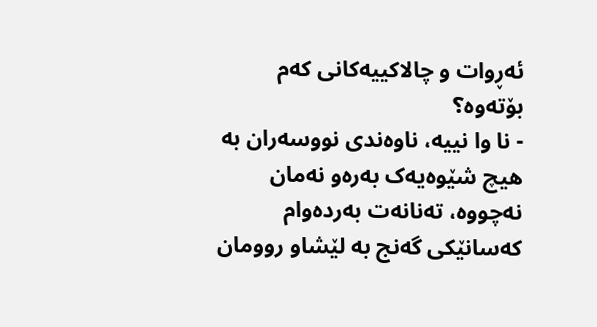ئەڕوات و چالاکییەکانی کەم بۆتەوە؟
- نا وا نییە، ناوەندی نووسەران بە هیچ شێوەیەک بەرەو نەمان نەچووە، تەنانەت بەردەوام کەسانێکی گەنج بە لێشاو روومان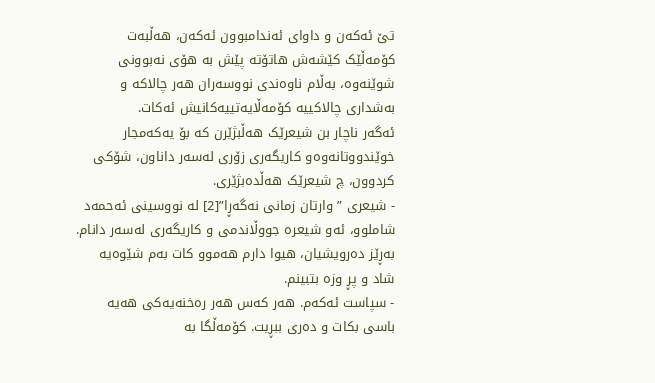تێ ئەکەن و داوای ئەندامبوون ئەکەن، هەڵبەت کۆمەڵێک کێشەش هاتۆتە پێش بە هۆی نەبوونی شوێنەوە، بەڵام ناوەندی نووسەران هەر چالاکە و بەشداری چالاکییە کۆمەڵایەتییەکانیش ئەکات.
ئەگەر ناچار بن شیعرێک هەڵبژێرن کە بۆ یەکەمجار خوێندووتانەوەو کاریگەری زۆری لەسەر داناون، شۆکی کردوون، چ شیعرێک هەڵدەبژێری.
- شیعری ” وارتان زمانی نەگەڕا”[2] لە نووسینی ئەحمەد شاملوو، ئەو شیعرە جووڵاندمی و کاریگەری لەسەر دانام.
بەڕێز دەرویشیان، هیوا دارم هەموو کات بەم شێوەیە شاد و پڕ وزە بتبینم.
- سپاست ئەکەم. هەر کەس هەر رەخنەیەکی هەیە باسی بکات و دەری ببڕیت. کۆمەڵگا بە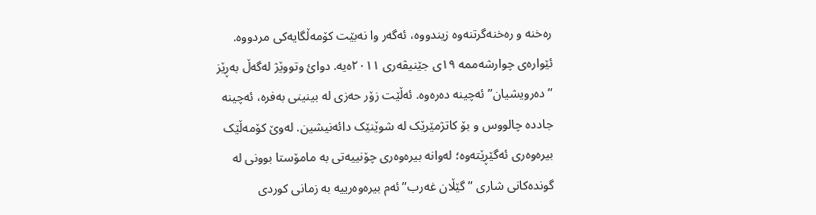رەخنە و رەخنەگرتنەوە زیندووە، ئەگەر وا نەبێت کۆمەڵگایەکی مردووە.
ئێوارەی چوارشەممە ١٩ی جێنیڤەری ٢٠١١ەیە. دوائ وتووێژ لەگەڵ بەڕێز ” دەرویشیان” ئەچینە دەرەوە. ئەڵێت زۆر حەزی لە بینینی بەفرە، ئەچینە جاددە چالووس و بۆ کاتژمێرێک لە شوێنێک دائەنیشین. لەوێ کۆمەڵێک بیرەوەری ئەگێڕێتەوە؛ لەوانە بیرەوەری چۆنییەتی بە مامۆستا بوونی لە گوندەکانی شاری ” گێڵان غەرب” ئەم بیرەوەرییە بە زمانی کوردی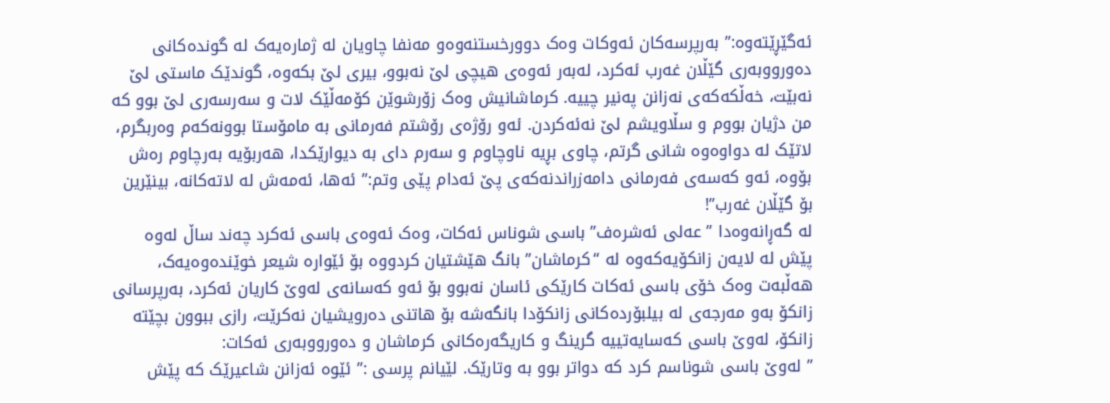ئەگێڕێتەوە:” بەرپرسەکان ئەوکات وەک دوورخستنەوەو مەنفا چاویان لە ژمارەیەک لە گوندەکانی دەورووبەری گێڵان غەرب ئەکرد، لەبەر ئەوەی هیچی لێ نەبوو، بیری لێ بکەوە، گوندێک ماستی لێ نەبێت، خەڵکەکەی نەزانن پەنیر چییە. کرماشانیش وەک زۆرشوێن کۆمەڵێک لات و سەرسەری لێ بوو کە من دژیان بووم و سڵاویشم لێ نەئەکردن. ئەو رۆژەی رۆشتم فەرمانی بە مامۆستا بوونەکەم وەربگرم، لاتێک لە دواوەوە شانی گرتم، چاوی بڕیە ناوچاوم و سەرم دای بە دیوارێکدا، هەربۆیە بەرچاوم رەش بۆوە، ئەو کەسەی فەرمانی دامەزراندنەکەی پێ ئەدام پێی وتم:” ئەها، ئەمەش لە لاتەکانە، بینێرین بۆ گێڵان غەرب”!
لە گەڕانەوەدا ” عەلی ئەشرەف” باسی شوناس ئەکات، وەک ئەوەی باسی ئەکرد چەند ساڵ لەوە پێش لە لایەن زانکۆیەکەوە لە “کرماشان” بانگ هێشتیان کردووە بۆ ئێوارە شیعر خوێندەوەیەک، هەڵبەت وەک خۆی باسی ئەکات کارێکی ئاسان نەبوو بۆ ئەو کەسانەی لەوێ کاریان ئەکرد، بەرپرسانی زانکۆ بەو مەرجەی لە بیلبۆردەکانی زانکۆدا بانگەشە بۆ هاتنی دەرویشیان نەکرێت، رازی ببوون بچێتە زانکۆ، لەوێ باسی کەسایەتییە گرینگ و کاریگەرەکانی کرماشان و دەورووبەری ئەکات:
” لەوێ باسی شوناسم کرد کە دواتر بوو بە وتارێک. لێیانم پرسی :” ئێوە ئەزانن شاعیرێک کە پێش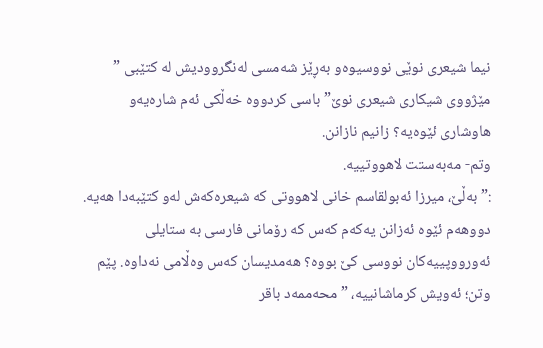نیما شیعری نوێی نووسیوەو بەڕێز شەمسی لەنگروودیش لە کتێبی ” مێژووی شیکاری شیعری نوێ” باسی کردووە خەڵکی ئەم شارەیەو هاوشاری ئێوەیە؟ زانیم نازانن.
وتم- مەبەستت لاهووتییە.
:” بەڵێ، میرزا ئەبولقاسم خانی لاهووتی کە شیعرەکەش لەو کتێبەدا هەیە. دووهەم ئێوە ئەزانن یەکەم کەس کە رۆمانی فارسی بە ستایلی ئەورووپییەکان نووسی کێ بووە؟ هەمدیسان کەس وەڵامی نەداوە. پێم وتن؛ ئەویش کرماشانییە، ” محەممەد باقر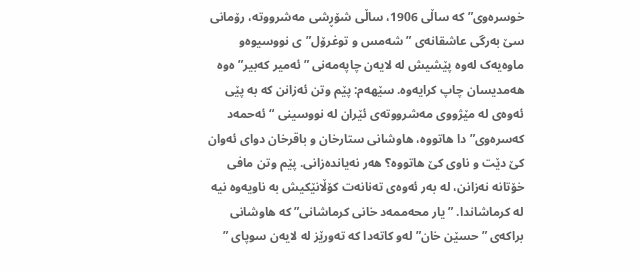خوسرەوی” کە ساڵی 1906، ساڵی شۆڕشی مەشرووتە، رۆمانی سێ بەرگی عاشقانەی ” شەمس و توغرۆل”ی نووسیوەو ماوەیەک لەوە پێشیش لە لایەن چاپەمەنی ” ئەمیر کەبیر”ەوە هەمدیسان چاپ کرایەوە. سێهەم: پێم وتن ئەزانن کە بە پێی ئەوەی لە مێژووی مەشرووتەی ئێران لە نووسینی “ئەحمەد کەسرەوی”دا هاتووە، هاوشانی ستارخان و باقرخان دوای ئەوان کێ دێت و ناوی کێ هاتووە؟ هەر نەیاندەزانی. پێم وتن مافی خۆتانە نەزانن، لە بەر ئەوەی تەنانەت کۆڵانێکیش بە ناویەوە نیە لە کرماشاندا. ” یار محەممەد خانی کرماشانی” کە هاوشانی براکەی ” حسێن خان” لەو کاتەدا کە تەورێز لە لایەن سوپای ”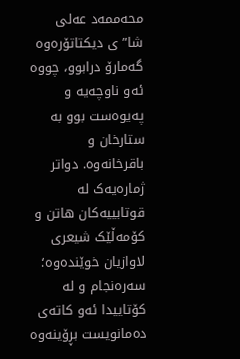محەممەد عەلی شا”ی دیکتاتۆرەوە گەمارۆ درابوو، چووە ئەو ناوچەیە و پەیوەست بوو بە ستارخان و باقرخانەوە. دواتر ژمارەیەک لە قوتابییەکان هاتن و کۆمەڵێک شیعری لاوازیان خوێندەوە؛ سەرەنجام و لە کۆتاییدا ئەو کاتەی دەمانویست بڕۆینەوە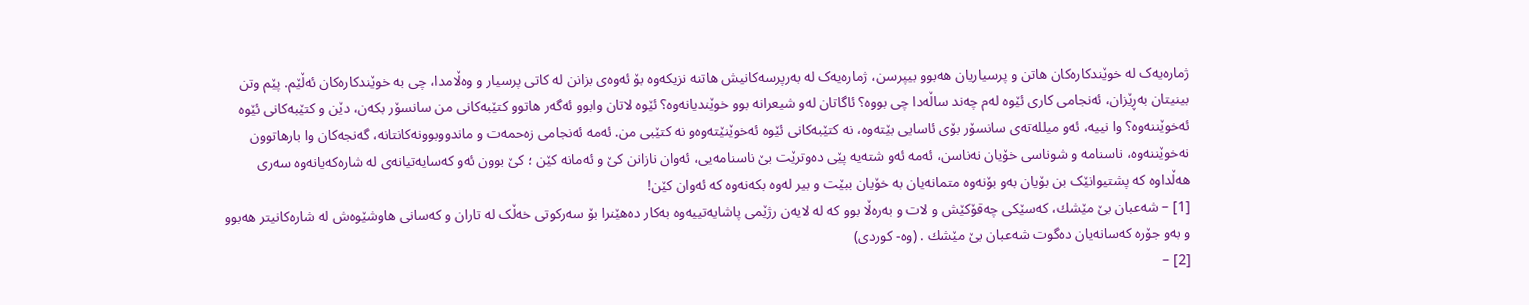ژمارەیەک لە خوێندکارەکان هاتن و پرسیاریان هەبوو بیپرسن، ژمارەیەک لە بەرپرسەکانیش هاتنە نزیکەوە بۆ ئەوەی بزانن لە کاتی پرسیار و وەڵامدا، چی بە خوێندکارەکان ئەڵێم. پێم وتن بینیتان بەڕێزان، ئەنجامی کاری ئێوە لەم چەند ساڵەدا چی بووە؟ ئاگاتان لەو شیعرانە بوو خوێندیانەوە؟ ئێوە لاتان وابوو ئەگەر هاتوو کتێبەکانی من سانسۆر بکەن، دێن و کتێبەکانی ئێوە ئەخوێننەوە؟ وا نییە، ئەو میللەتەی سانسۆر بۆی ئاسایی بێتەوە، نە کتێبەکانی ئێوە ئەخوێنێتەوەو نە کتێبی من. ئەمە ئەنجامی زەحمەت و ماندووبوونەکانتانە، گەنجەکان وا بارهاتوون نەخوێننەوە، ناسنامە و شوناسی خۆیان نەناسن، ئەمە ئەو شتەیە پێی دەوترێت بێ ناسنامەیی، ئەوان نازانن کێ و ئەمانە کێن ؛ کێ بوون ئەو کەسایەتیانەی لە شارەکەیانەوە سەری هەڵداوە کە پشتیوانێک بن بۆیان بەو بۆنەوە متمانەیان بە خۆیان ببێت و بیر لەوە بکەنەوە کە ئەوان کێن!
[1] – شەعبان بێ مێشك، کەسێکی چەقۆکێش و لات و بەرەڵا بوو کە لە لایەن رژێمی پاشایەتییەوە بەکار دەهێنرا بۆ سەرکوتی خەڵک لە تاران و کەسانی هاوشێوەش لە شارەکانیتر هەبوو و بەو جۆرە کەسانەیان دەگوت شەعبان بێ مێشك . (وە- کوردی)
[2] –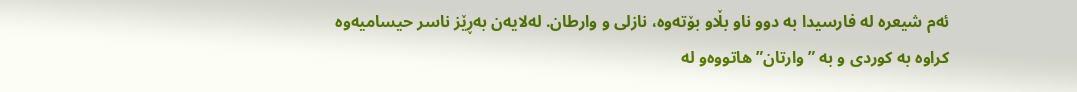ئەم شیعرە لە فارسیدا بە دوو ناو بڵاو بۆتەوە، نازلی و وارطان. لەلایەن بەڕێز ناسر حیسامیەوە کراوە بە کوردی و بە ” وارتان” هاتووەو لە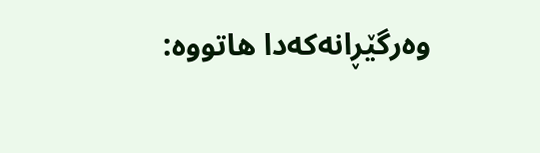وەرگێڕانەکەدا هاتووە: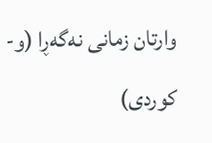وارتان زمانی نەگەڕا (و- کوردی)